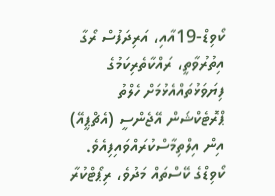ކޯވިޑް-19އާއި، އަރިދަފުސް ރޯގާ އިތުރުވާތީ، ރައްކާތެރިކަމުގެ ފިޔަވަޅުތައްއެޅުމަށް ހެލްތު ޕްރޮޓެކްޝަން އޭޖެންސީ (އެޗްޕީއޭ) އިން އިލްތިމާސްކުރައްވައިފިއެވެ. ކޯވިޑްގެ ކޭސްތައް މަދުވެ، ރިޕޯޓްކުރާ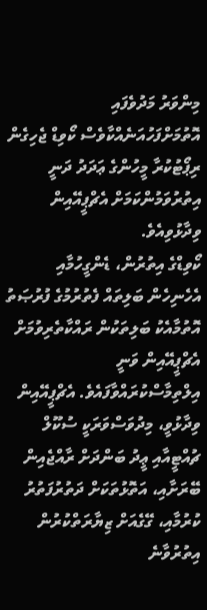މިންވަރު މަދުވެފައި އޮތުމަށްފަހުއަނެއްކާވެސް ކޯވިޑް ޖެހިގެން ރިޕޯޓުކުރާ މީހުންގެ ޢަދަދު ދަނީ އިތުރުވަމުންކަމަށް އެޗްޕީއޭއިން ވިދާޅުވިއެވެ.
ކޯވިޑްގެ އިތުރުން، ޑެންގީހުމާއި އެހެނިހެން ބަލިތައް ފެތުރުމުގެ ފުރުޞަތު އޮތުމާއެކު ބަލިތަކުން ރައްކާތެރިވުމަށް އެޗްޕީއޭއިން ވަނީ އިލްތިމާސްކުރައްވާފައެވެ. އެޗްޕީއޭއިން ވިދާޅުވީ، މިދުވަސްވަރަކީ ސުކޫލް ޗުއްޓީއާއި ޢީދު ބަންދަށް ރާއްޖެއިން ބޭރަށާއި، އަތޮޅުތަކަށް ދަތުރުފަތުރު ކުރުމާއި، ގޭގެއަށް ޒިޔާރަތްކުރުން އިތުރުވާނެ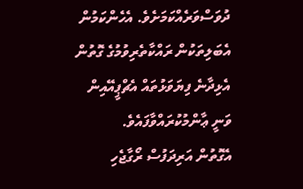ދުވަސްވަރެއްކަމަށެވެ. އެހެންކަމުން އެބަލިތަކުން ރައްކާތެރިވުމުގެ ގޮތުން އެޅިދާނެ ފިޔަވަޅުތައް އެޗްޕީއޭއިން ވަނީ ޢާންމުކުރައްވާފައެވެ.
އެގޮތުން އަރިދަފުސް ރޯގާޖެހި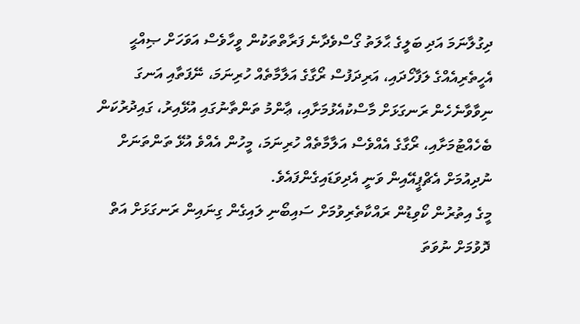ދިގުލާނަމަ އަދި ބަލީގެ ޙާލަތު ގޯސްވެދާނެ ފަރާތްތަކުން ވީހާވެސް އަވަހަށް ޞިއްޙީ އެހީތެރިއެއްގެ ލަފާހޯދައި، އަރިދަފުސް ރޯގާގެ އަލާމާތެއް ހުރިނަމަ، ނޭފަތާއި އަނގަ ނިވާވާނެހެން ރަނގަޅަށް މާސްކުއެޅުމަށާއި، ޢާންމު ތަންތާނުގައި އުޅޭއިރު، ގައިދުރުކަން ބެހެއްޓުމަށާއި، ރޯގާގެ އެއްވެސް އަލާމާތެއް ހުރިނަމަ، މީހުން އެއްވެ އުޅޭ ތަންތަނަށް ނުދިއުމަށް އެޗްޕީއޭއިން ވަނީ އެދިވަޑައިގެންފައެވެ.
މީގެ އިތުރުން ކޯވިޑުން ރައްކާތެރިވުމަށް ސައިބޯނި ލައިގެން ގިނައިން ރަނގަޅަށް އަތް ދޮވުމަށް ނުވަތަ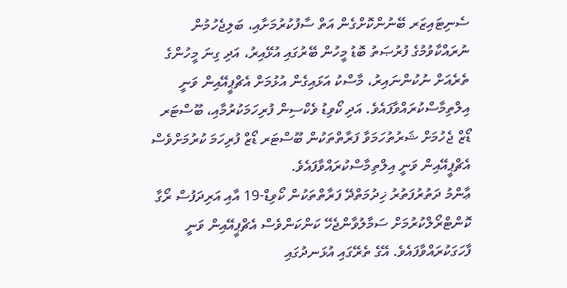ސެނިޓައިޒަރ ބޭނުންކޮށްގެން އަތް ސާފުކުރުމަށާއި، ބަލިޖެހުމުން ނުރައްކާވުމުގެ ފުރުޞަތު ބޮޑު މީހުން ބޭރުގައި އުޅޭއިރު، އަދި ގިނަ މީހުންގެ ތެރެއަށް ނުކުންނައިރު، މާސްކު އަޅައިގެން އުޅުމަށް އެޗްޕީއޭއިން ވަނީ އިލްތިމާސްކުރައްވާފައެވެ. އަދި ކޯވިޑު ވެކްސިން ފުރިހަމަކުރުމާއި، ބޫސްޓަރ ޑޯޒް ޖެހުމަށް ޝަރުތުހަމަވާ ފަރާތްތަކުން ބޫސްޓަރ ޑޯޒް ފުރިހަމަ ކުރުމަށްވެސް އެޗްޕީއޭއިން ވަނީ އިލްތިމާސްކުރައްވާފައެވެ.
ޢާންމު ދަތުރުފަތުރު ޚިދުމަތްދޭ ފަރާތްތަކުން ކޯވިޑް-19 އާއި އަރިދަފުސް ރޯގާ ކޮންޓްރޯލްކުރުމަށް ސަމާލުވާންޖެހޭ ކަންކަންވެސް އެޗްޕީއޭއިން ވަނީ ފާހަގަކުރައްވާފައެވެ. އޭގެ ތެރޭގައި އުޅަނދުގައި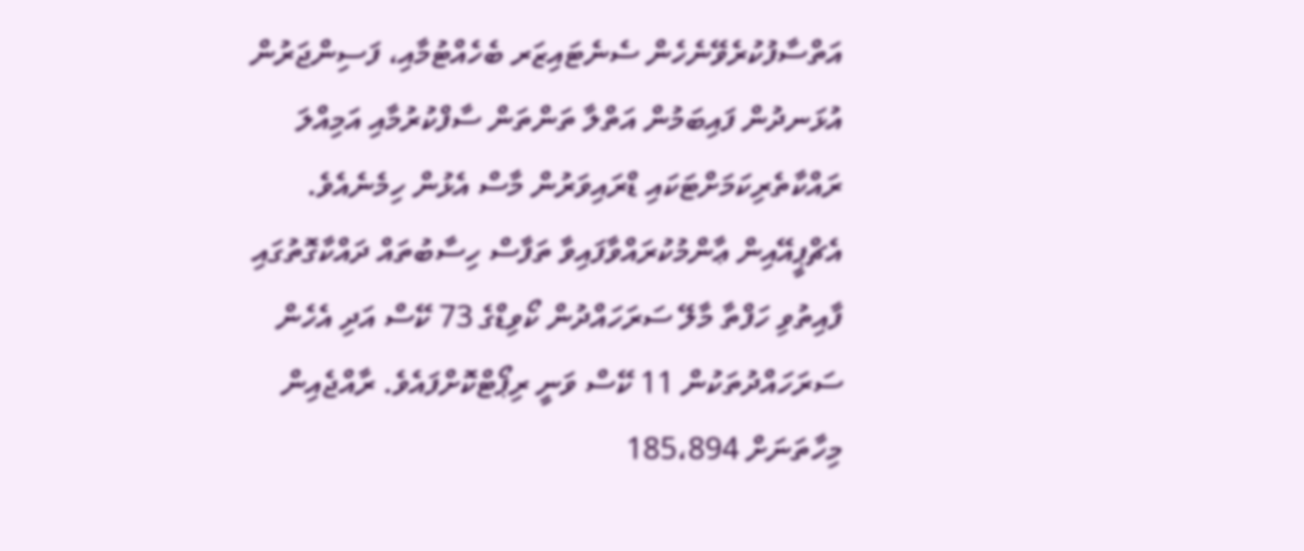އަތްސާފުކުރެވޭނެހެން ސެނެޓައިޒަރ ބެހެއްޓުމާއި، ފަސިންޖަރުން އުޅަނދުން ފައިބަމުން އަތްލާ ތަންތަން ސާފްކުރުމާއި އަމިއްލަ ރައްކާތެރިކަމަށްޓަކައި ޑްރައިވަރުން މާސް އެޅުން ހިމެނެއެވެ.
އެޗްޕީއޭއިން ޢާންމުކުރައްވާފައިވާ ތަފާސް ހިސާބުތައް ދައްކާގޮތުގައި ފާއިތުވި ހަފްތާ މާލޭ ސަރަހައްދުން ކޯވިޑްގެ 73 ކޭސް އަދި އެހެން ސަރަހައްދުތަކުން 11 ކޭސް ވަނީ ރިޕޯޓްކޮށްފައެވެ. ރާއްޖެއިން މިހާތަނަށް 185،894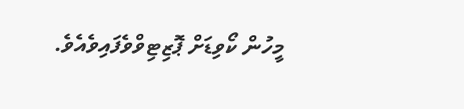މީހުން ކޯވިޑަށް ޕޮޒިޓިވްވެފައިވެއެވެ.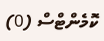ކޮމެންޓްސް (0)